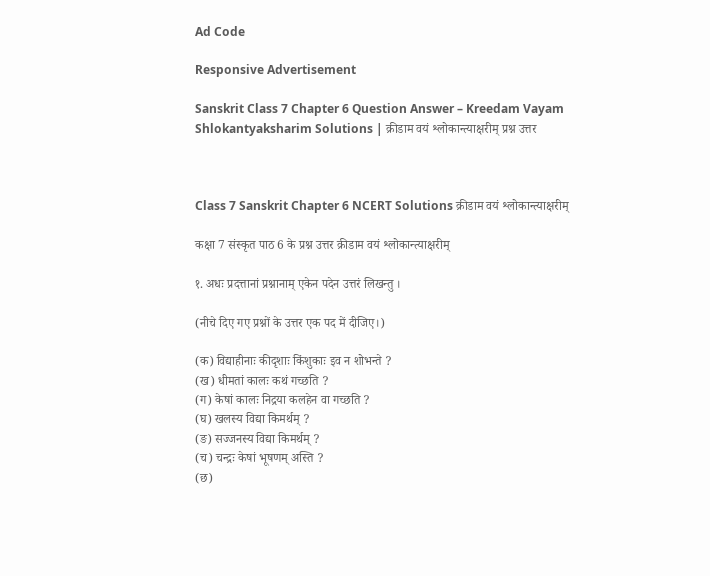Ad Code

Responsive Advertisement

Sanskrit Class 7 Chapter 6 Question Answer – Kreedam Vayam Shlokantyaksharim Solutions | क्रीडाम वयं श्लोकान्त्याक्षरीम् प्रश्न उत्तर



Class 7 Sanskrit Chapter 6 NCERT Solutions क्रीडाम वयं श्लोकान्त्याक्षरीम्

कक्षा 7 संस्कृत पाठ 6 के प्रश्न उत्तर क्रीडाम वयं श्लोकान्त्याक्षरीम्

१. अधः प्रदत्तानां प्रश्नानाम् एकेन पदेन उत्तरं लिखन्तु ।

(नीचे दिए गए प्रश्नों के उत्तर एक पद में दीजिए।)

(क) विद्याहीनाः कीदृशाः किंशुकाः इव न शोभन्ते ?
(ख) धीमतां कालः कथं गच्छति ?
(ग) केषां कालः निद्रया कलहेन वा गच्छति ?
(घ) खलस्य विद्या किमर्थम् ?
(ङ) सज्जनस्य विद्या किमर्थम् ?
(च) चन्द्रः केषां भूषणम् अस्ति ?
(छ)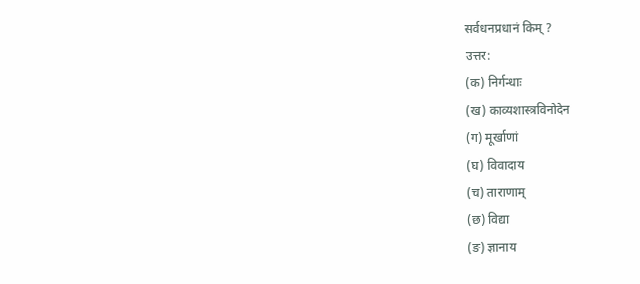सर्वधनप्रधानं किम् ?
उत्तर:
(क) निर्गन्धाः
(ख) काव्यशास्त्रविनोदेन
(ग) मूर्खाणां
(घ) विवादाय
(च) ताराणाम्
(छ) विद्या
(ङ) ज्ञानाय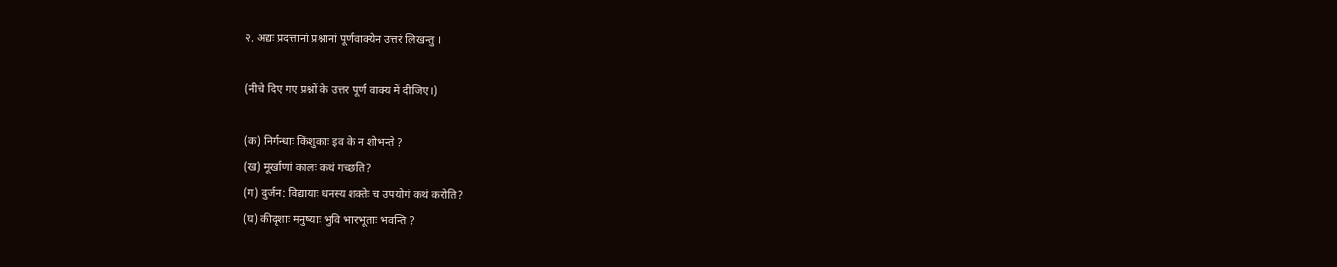२. अद्यः प्रदत्तानां प्रश्नानां पूर्णवाक्येन उत्तरं लिखन्तु ।

(नीचे दिए गए प्रश्नों के उत्तर पूर्ण वाक्य में दीजिए।)

(क) निर्गन्धाः किंशुकाः इव के न शोभन्ते ?
(ख) मूर्खाणां कालः कथं गच्छति?
(ग) दुर्जन: विद्यायाः धनस्य शक्तेः च उपयोगं कथं करोति?
(घ) कीदृशाः मनुष्याः भुवि भारभूताः भवन्ति ?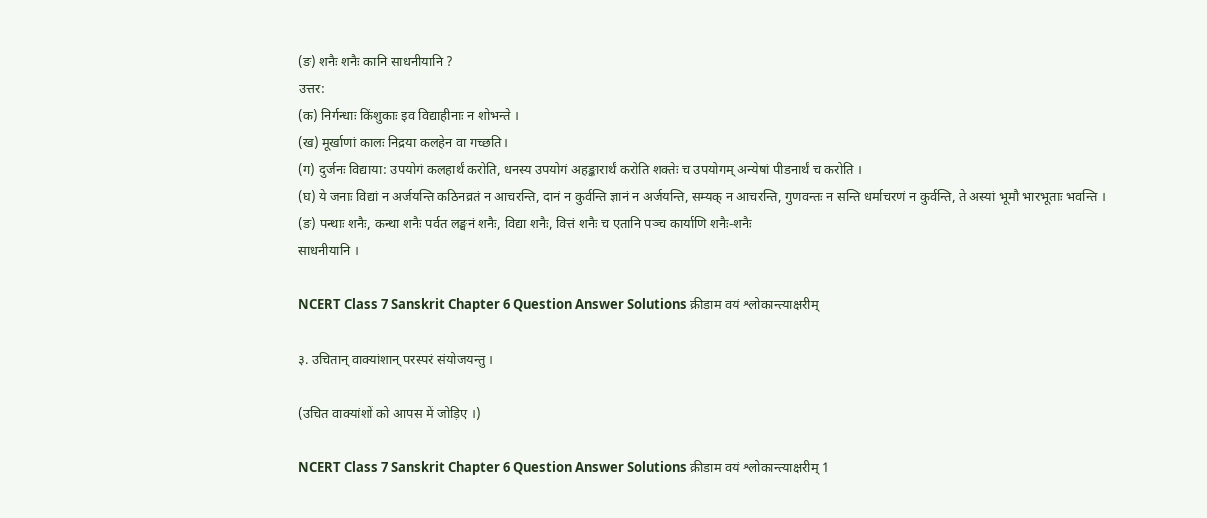(ङ) शनैः शनैः कानि साधनीयानि ?
उत्तर:
(क) निर्गन्धाः किंशुकाः इव विद्याहीनाः न शोभन्ते ।
(ख) मूर्खाणां कालः निद्रया कलहेन वा गच्छति।
(ग) दुर्जनः विद्याया: उपयोगं कलहार्थं करोति, धनस्य उपयोगं अहङ्कारार्थं करोति शक्तेः च उपयोगम् अन्येषां पीडनार्थं च करोति ।
(घ) ये जनाः विद्यां न अर्जयन्ति कठिनव्रतं न आचरन्ति, दानं न कुर्वन्ति ज्ञानं न अर्जयन्ति, सम्यक् न आचरन्ति, गुणवन्तः न सन्ति धर्माचरणं न कुर्वन्ति, ते अस्यां भूमौ भारभूताः भवन्ति ।
(ङ) पन्थाः शनैः, कन्था शनैः पर्वत लङ्घनं शनैः, विद्या शनैः, वित्तं शनैः च एतानि पञ्च कार्याणि शनैः-शनैः
साधनीयानि ।

NCERT Class 7 Sanskrit Chapter 6 Question Answer Solutions क्रीडाम वयं श्लोकान्त्याक्षरीम्

३. उचितान् वाक्यांशान् परस्परं संयोजयन्तु ।

(उचित वाक्यांशों को आपस में जोड़िए ।)

NCERT Class 7 Sanskrit Chapter 6 Question Answer Solutions क्रीडाम वयं श्लोकान्त्याक्षरीम् 1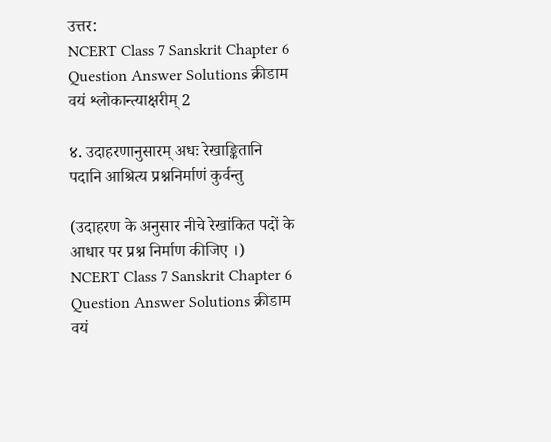उत्तर:
NCERT Class 7 Sanskrit Chapter 6 Question Answer Solutions क्रीडाम वयं श्लोकान्त्याक्षरीम् 2

४. उदाहरणानुसारम् अधः रेखाङ्कितानि पदानि आश्रित्य प्रश्ननिर्माणं कुर्वन्तु

(उदाहरण के अनुसार नीचे रेखांकित पदों के आधार पर प्रश्न निर्माण कीजिए ।)
NCERT Class 7 Sanskrit Chapter 6 Question Answer Solutions क्रीडाम वयं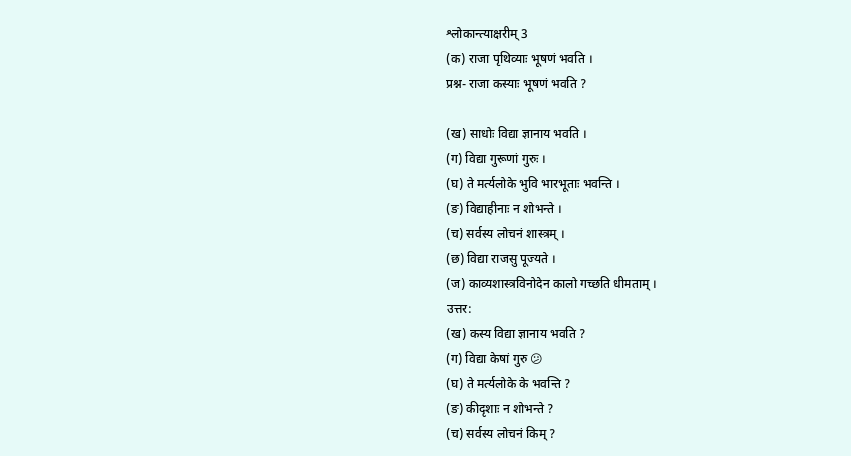श्लोकान्त्याक्षरीम् 3
(क) राजा पृथिव्याः भूषणं भवति ।
प्रश्न- राजा कस्याः भूषणं भवति ?

(ख) साधोः विद्या ज्ञानाय भवति ।
(ग) विद्या गुरूणां गुरुः ।
(घ) ते मर्त्यलोके भुवि भारभूताः भवन्ति ।
(ङ) विद्याहीनाः न शोभन्ते ।
(च) सर्वस्य लोचनं शास्त्रम् ।
(छ) विद्या राजसु पूज्यते ।
(ज) काव्यशास्त्रविनोदेन कालो गच्छति धीमताम् ।
उत्तर:
(ख) कस्य विद्या ज्ञानाय भवति ?
(ग) विद्या केषां गुरु 😕
(घ) ते मर्त्यलोके के भवन्ति ?
(ङ) कीदृशाः न शोभन्ते ?
(च) सर्वस्य लोचनं किम् ?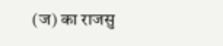(ज) का राजसु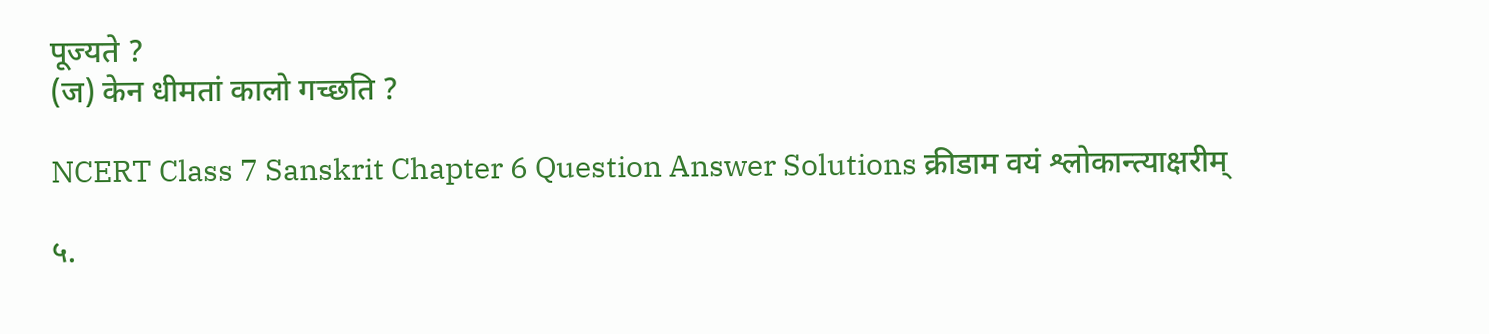पूज्यते ?
(ज) केन धीमतां कालो गच्छति ?

NCERT Class 7 Sanskrit Chapter 6 Question Answer Solutions क्रीडाम वयं श्लोकान्त्याक्षरीम्

५.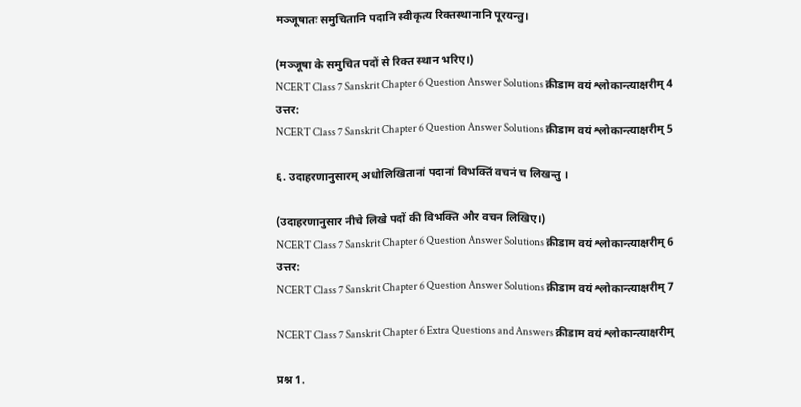मञ्जूषातः समुचितानि पदानि स्वीकृत्य रिक्तस्थानानि पूरयन्तु।

(मञ्जूषा के समुचित पदों से रिक्त स्थान भरिए।)
NCERT Class 7 Sanskrit Chapter 6 Question Answer Solutions क्रीडाम वयं श्लोकान्त्याक्षरीम् 4
उत्तर:
NCERT Class 7 Sanskrit Chapter 6 Question Answer Solutions क्रीडाम वयं श्लोकान्त्याक्षरीम् 5

६. उदाहरणानुसारम् अधोलिखितानां पदानां विभक्तिं वचनं च लिखन्तु ।

(उदाहरणानुसार नीचे लिखे पदों की विभक्ति और वचन लिखिए।)
NCERT Class 7 Sanskrit Chapter 6 Question Answer Solutions क्रीडाम वयं श्लोकान्त्याक्षरीम् 6
उत्तर:
NCERT Class 7 Sanskrit Chapter 6 Question Answer Solutions क्रीडाम वयं श्लोकान्त्याक्षरीम् 7

NCERT Class 7 Sanskrit Chapter 6 Extra Questions and Answers क्रीडाम वयं श्लोकान्त्याक्षरीम्

प्रश्न 1.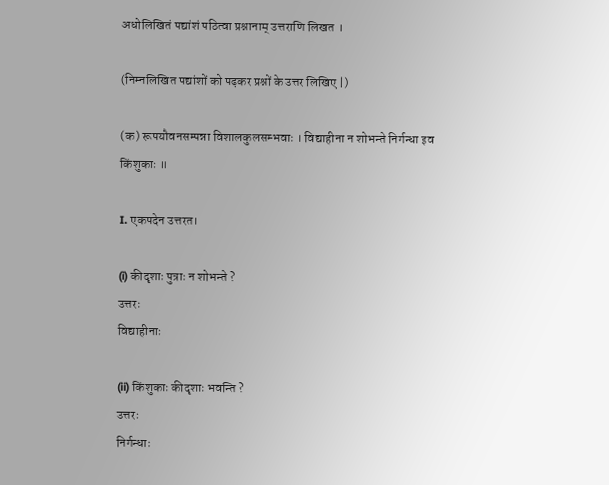अधोलिखितं पद्यांशं पठित्वा प्रश्नानाम् उत्तराणि लिखत ।

(निम्नलिखित पद्यांशों को पढ़कर प्रश्नों के उत्तर लिखिए |)

(क) रूपयौवनसम्पन्ना विशालकुलसम्भवाः । विद्याहीना न शोभन्ते निर्गन्धा इव किंशुकाः ॥

I. एकपदेन उत्तरत।

(i) कीदृशाः पुत्राः न शोभन्ते ?
उत्तरः
विद्याहीनाः

(ii) किंशुकाः कीदृशाः भवन्ति ?
उत्तरः
निर्गन्धाः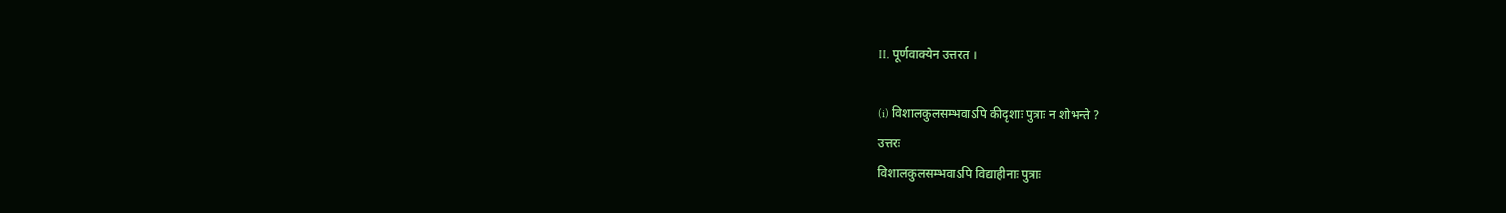II. पूर्णवाक्येन उत्तरत ।

(i) विशालकुलसम्भवाऽपि कीदृशाः पुत्राः न शोभन्ते ?
उत्तरः
विशालकुलसम्भवाऽपि विद्याहीनाः पुत्राः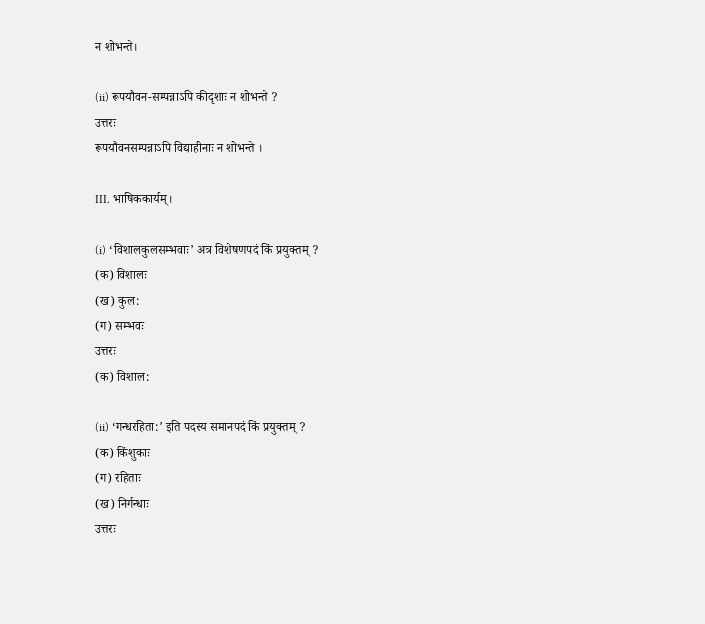न शोभन्ते।

(ii) रूपयौवन-सम्पन्नाऽपि कीदृशाः न शोभन्ते ?
उत्तरः
रूपयौवनसम्पन्नाऽपि विद्याहीनाः न शोभन्ते ।

III. भाषिककार्यम्।

(i) ‘विशालकुलसम्भवाः’ अत्र विशेषणपदं किं प्रयुक्तम् ?
(क) विशालः
(ख) कुल:
(ग) सम्भवः
उत्तरः
(क) विशाल:

(ii) ‘गन्धरहिता:’ इति पदस्य समानपदं किं प्रयुक्तम् ?
(क) किंशुकाः
(ग) रहिताः
(ख) निर्गन्धाः
उत्तरः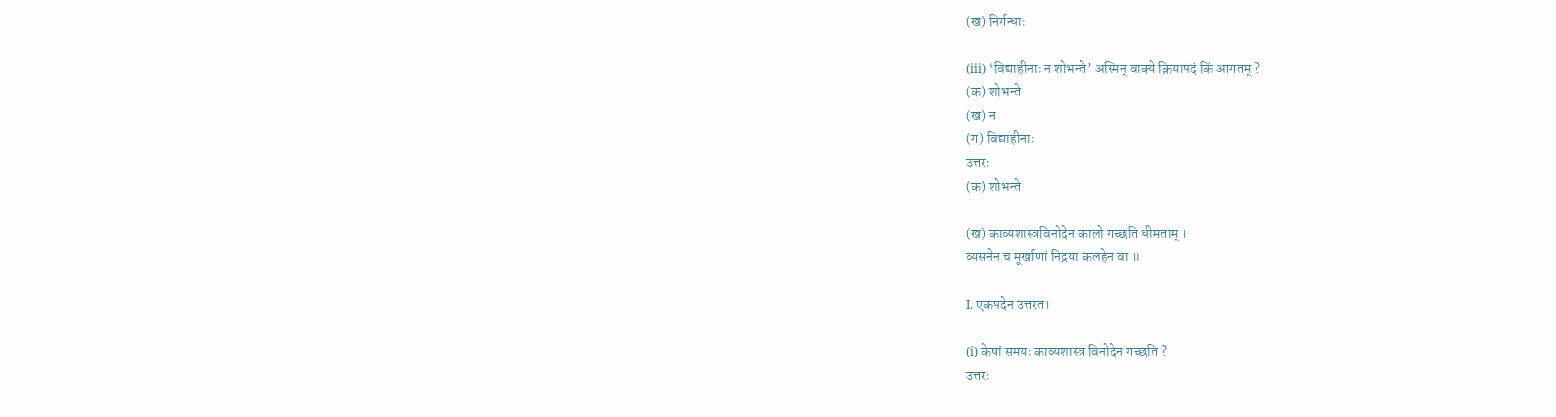(ख) निर्गन्धाः

(iii) ‘विद्याहीनाः न शोभन्ते’ अस्मिन् वाक्ये क्रियापदं किं आगतम् ?
(क) शोभन्ते
(ख) न
(ग) विद्याहीनाः
उत्तरः
(क) शोभन्ते

(ख) काव्यशास्त्रविनोदेन कालो गच्छति धीमताम् ।
व्यसनेन च मूर्खाणां निद्रया कलहेन वा ॥

I. एकपदेन उत्तरत।

(i) केषां समयः काव्यशास्त्र विनोदेन गच्छति ?
उत्तरः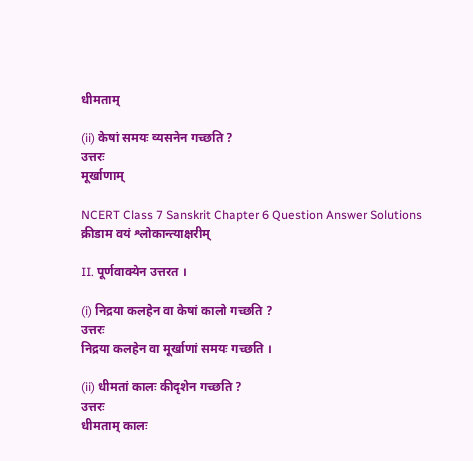धीमताम्

(ii) केषां समयः व्यसनेन गच्छति ?
उत्तरः
मूर्खाणाम्

NCERT Class 7 Sanskrit Chapter 6 Question Answer Solutions क्रीडाम वयं श्लोकान्त्याक्षरीम्

II. पूर्णवाक्येन उत्तरत ।

(i) निद्रया कलहेन वा केषां कालो गच्छति ?
उत्तरः
निद्रया कलहेन वा मूर्खाणां समयः गच्छति ।

(ii) धीमतां कालः कीदृशेन गच्छति ?
उत्तरः
धीमताम् कालः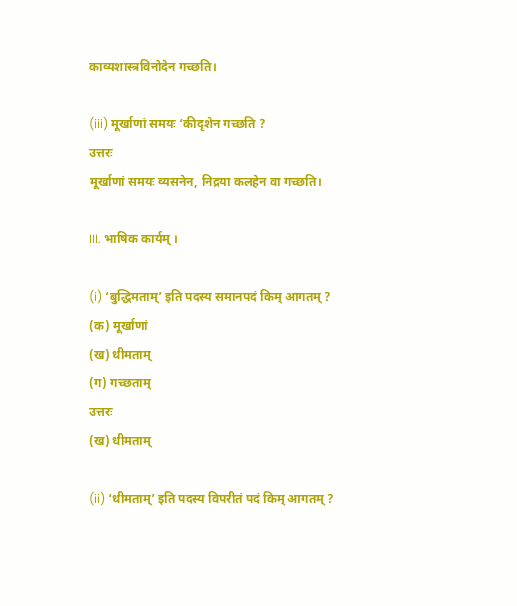काव्यशास्त्रविनोदेन गच्छति।

(iii) मूर्खाणां समयः ‘कीदृशेन गच्छति ?
उत्तरः
मूर्खाणां समयः व्यसनेन, निद्रया कलहेन वा गच्छति।

III. भाषिक कार्यम् ।

(i) ‘बुद्धिमताम्’ इति पदस्य समानपदं किम् आगतम् ?
(क) मूर्खाणां
(ख) धीमताम्
(ग) गच्छताम्
उत्तरः
(ख) धीमताम्

(ii) ‘धीमताम्’ इति पदस्य विपरीतं पदं किम् आगतम् ?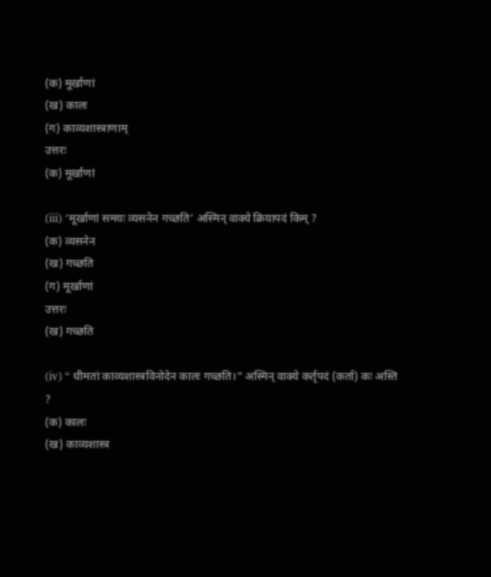(क) मूर्खाणां
(ख) कालः
(ग) काव्यशास्त्राणाम्
उत्तरः
(क) मूर्खाणां

(iii) ‘मूर्खाणां समयः व्यसनेन गच्छति’ अस्मिन् वाक्ये क्रियापदं किम् ?
(क) व्यसनेन
(ख) गच्छति
(ग) मूर्खाणां
उत्तरः
(ख) गच्छति

(iv) “ धीमतां काव्यशास्त्रविनोदेन कालः गच्छति।” अस्मिन् वाक्ये कर्तृपदं (कर्ता) कः अस्ति ?
(क) कालः
(ख) काव्यशास्त्र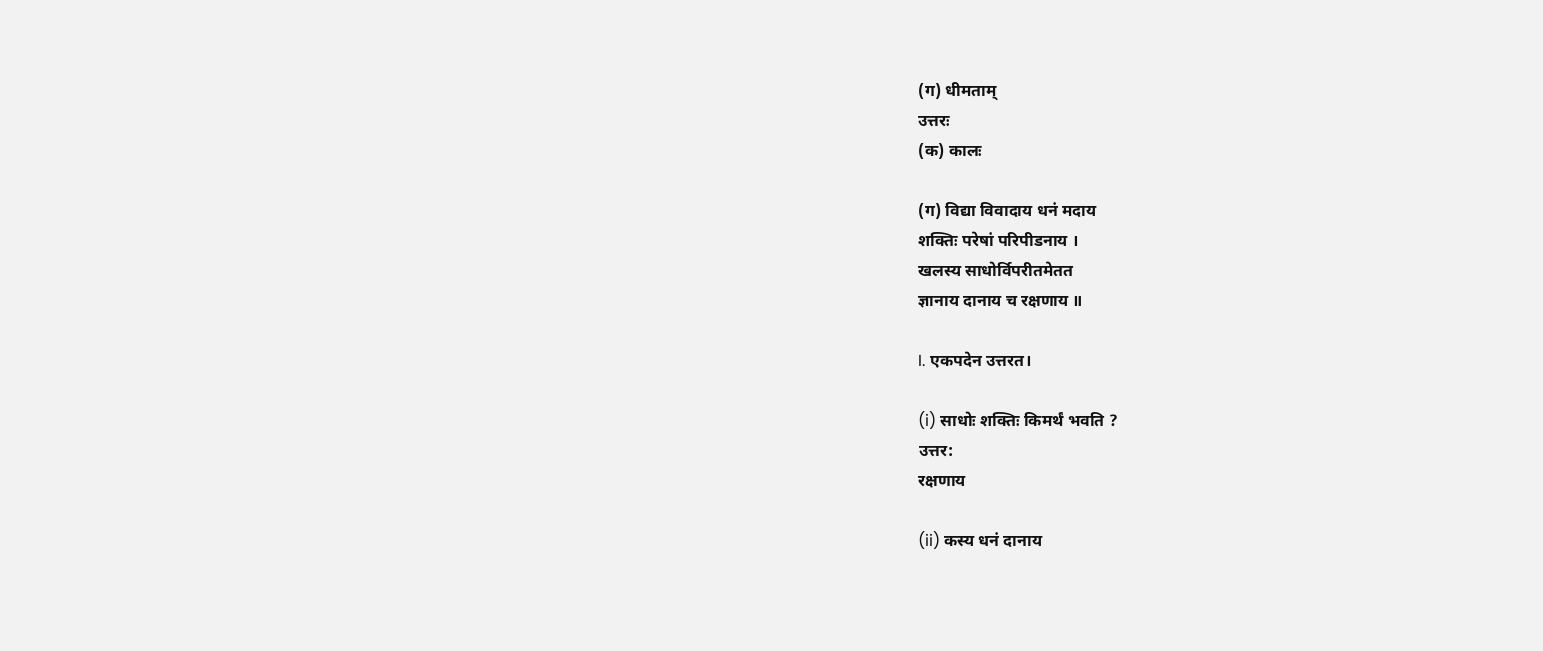(ग) धीमताम्
उत्तरः
(क) कालः

(ग) विद्या विवादाय धनं मदाय
शक्तिः परेषां परिपीडनाय ।
खलस्य साधोर्विपरीतमेतत
ज्ञानाय दानाय च रक्षणाय ॥

I. एकपदेन उत्तरत।

(i) साधोः शक्तिः किमर्थं भवति ?
उत्तर:
रक्षणाय

(ii) कस्य धनं दानाय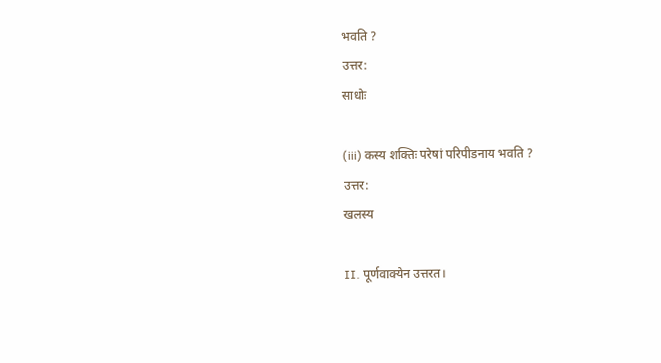भवति ?
उत्तर:
साधोः

(iii) कस्य शक्तिः परेषां परिपीडनाय भवति ?
उत्तर:
खलस्य

II. पूर्णवाक्येन उत्तरत।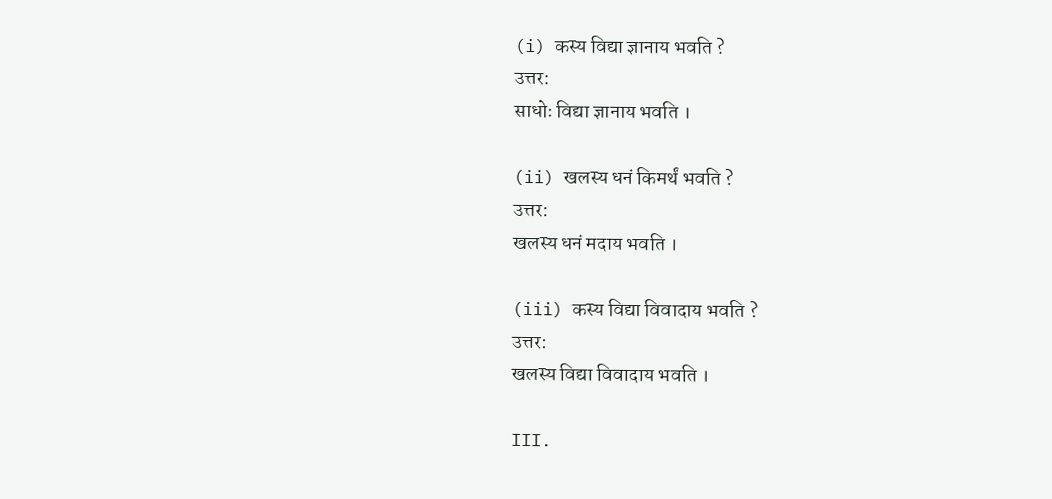(i) कस्य विद्या ज्ञानाय भवति ?
उत्तर:
साधोः विद्या ज्ञानाय भवति ।

(ii) खलस्य धनं किमर्थं भवति ?
उत्तर:
खलस्य धनं मदाय भवति ।

(iii) कस्य विद्या विवादाय भवति ?
उत्तर:
खलस्य विद्या विवादाय भवति ।

III.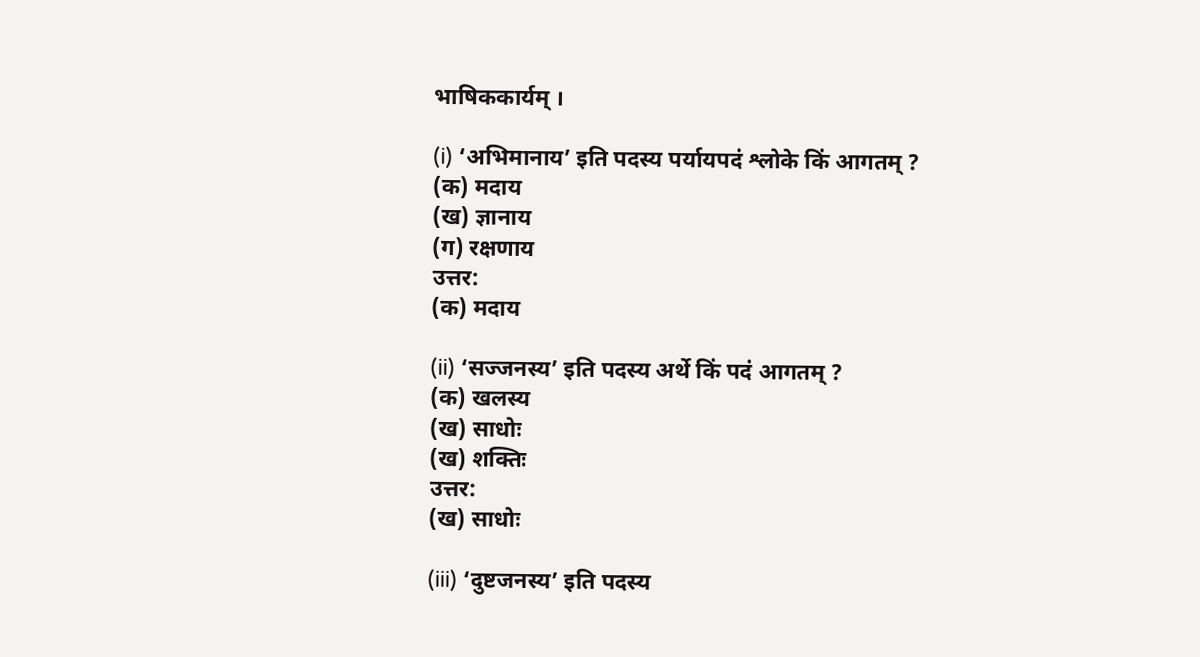भाषिककार्यम् ।

(i) ‘अभिमानाय’ इति पदस्य पर्यायपदं श्लोके किं आगतम् ?
(क) मदाय
(ख) ज्ञानाय
(ग) रक्षणाय
उत्तर:
(क) मदाय

(ii) ‘सज्जनस्य’ इति पदस्य अर्थे किं पदं आगतम् ?
(क) खलस्य
(ख) साधोः
(ख) शक्तिः
उत्तर:
(ख) साधोः

(iii) ‘दुष्टजनस्य’ इति पदस्य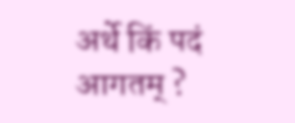अर्थे किं पदं आगतम् ?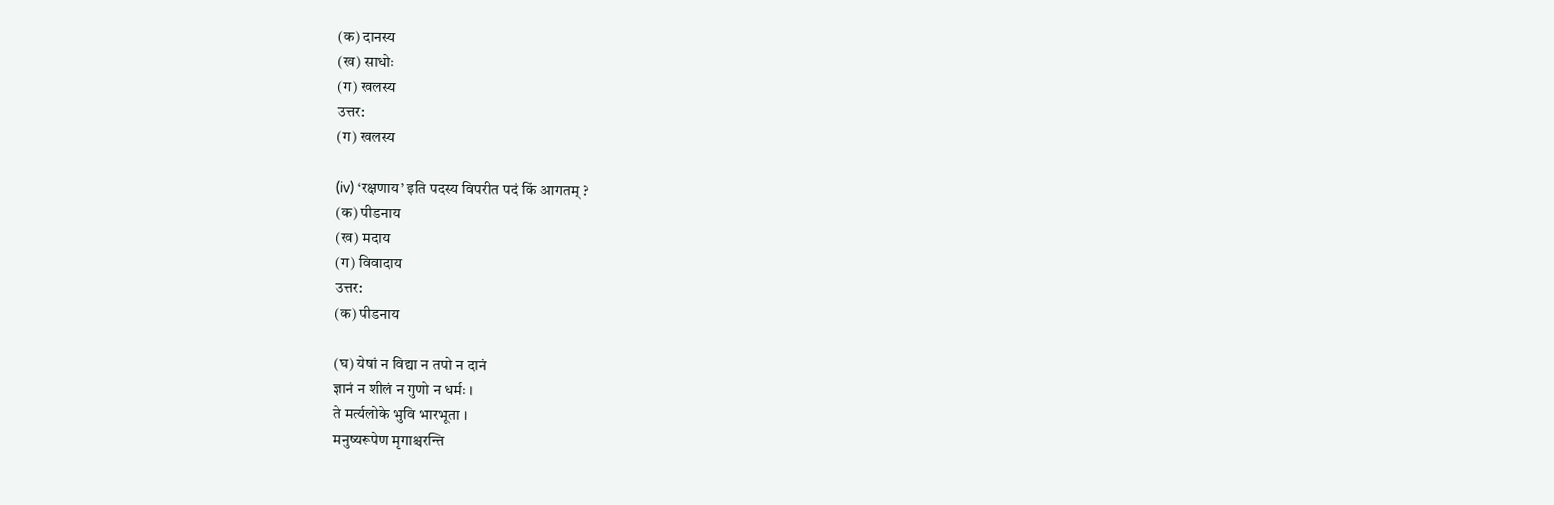(क) दानस्य
(ख) साधोः
(ग) खलस्य
उत्तर:
(ग) खलस्य

(iv) ‘रक्षणाय’ इति पदस्य विपरीत पदं किं आगतम् ?
(क) पीडनाय
(ख) मदाय
(ग) विवादाय
उत्तर:
(क) पीडनाय

(घ) येषां न विद्या न तपो न दानं
ज्ञानं न शीलं न गुणो न धर्मः ।
ते मर्त्यलोके भुवि भारभूता ।
मनुष्यरूपेण मृगाश्चरन्ति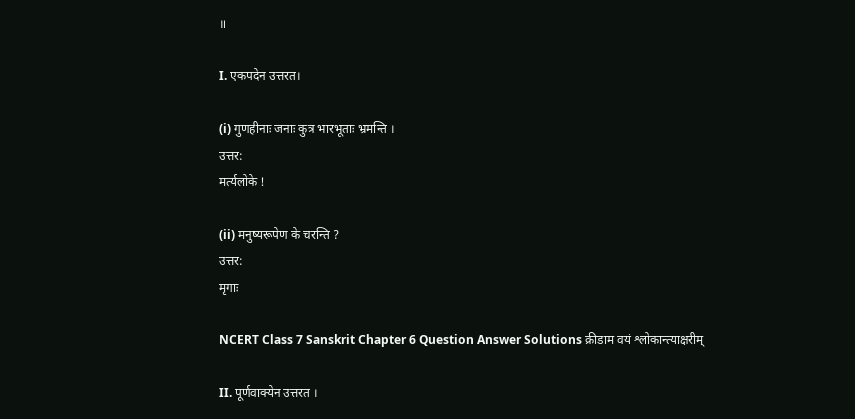॥

I. एकपदेन उत्तरत।

(i) गुणहीनाः जनाः कुत्र भारभूताः भ्रमन्ति ।
उत्तर:
मर्त्यलोके !

(ii) मनुष्यरूपेण के चरन्ति ?
उत्तर:
मृगाः

NCERT Class 7 Sanskrit Chapter 6 Question Answer Solutions क्रीडाम वयं श्लोकान्त्याक्षरीम्

II. पूर्णवाक्येन उत्तरत ।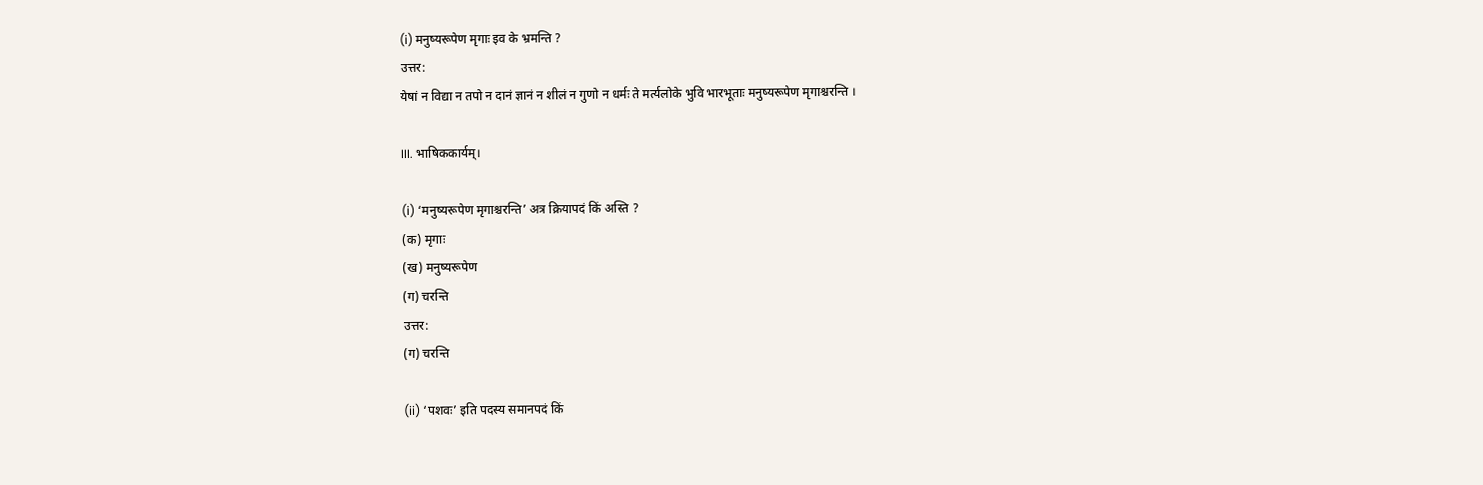(i) मनुष्यरूपेण मृगाः इव के भ्रमन्ति ?
उत्तर:
येषां न विद्या न तपो न दानं ज्ञानं न शीलं न गुणो न धर्मः ते मर्त्यलोके भुवि भारभूताः मनुष्यरूपेण मृगाश्चरन्ति ।

III. भाषिककार्यम्।

(i) ‘मनुष्यरूपेण मृगाश्चरन्ति’ अत्र क्रियापदं किं अस्ति ?
(क) मृगाः
(ख) मनुष्यरूपेण
(ग) चरन्ति
उत्तर:
(ग) चरन्ति

(ii) ‘पशवः’ इति पदस्य समानपदं किं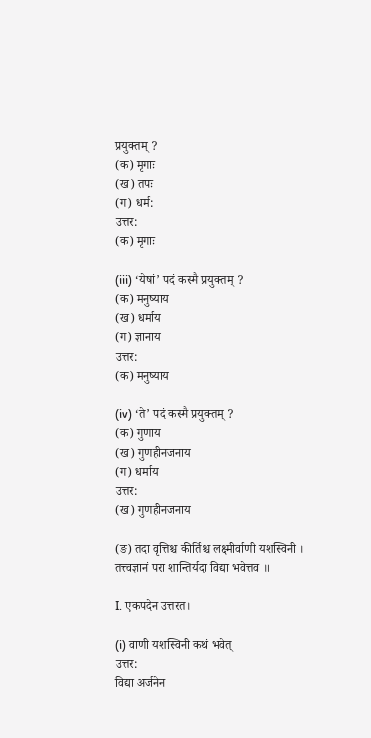प्रयुक्तम् ?
(क) मृगाः
(ख) तपः
(ग) धर्म:
उत्तर:
(क) मृगाः

(iii) ‘येषां’ पदं कस्मै प्रयुक्तम् ?
(क) मनुष्याय
(ख) धर्माय
(ग) ज्ञानाय
उत्तर:
(क) मनुष्याय

(iv) ‘ते’ पदं कस्मै प्रयुक्तम् ?
(क) गुणाय
(ख) गुणहीनजनाय
(ग) धर्माय
उत्तर:
(ख) गुणहीनजनाय

(ङ) तदा वृत्तिश्च कीर्तिश्च लक्ष्मीर्वाणी यशस्विनी ।
तत्त्वज्ञानं परा शान्तिर्यदा विद्या भवेत्तव ॥

I. एकपदेन उत्तरत।

(i) वाणी यशस्विनी कथं भवेत्
उत्तर:
विद्या अर्जनेन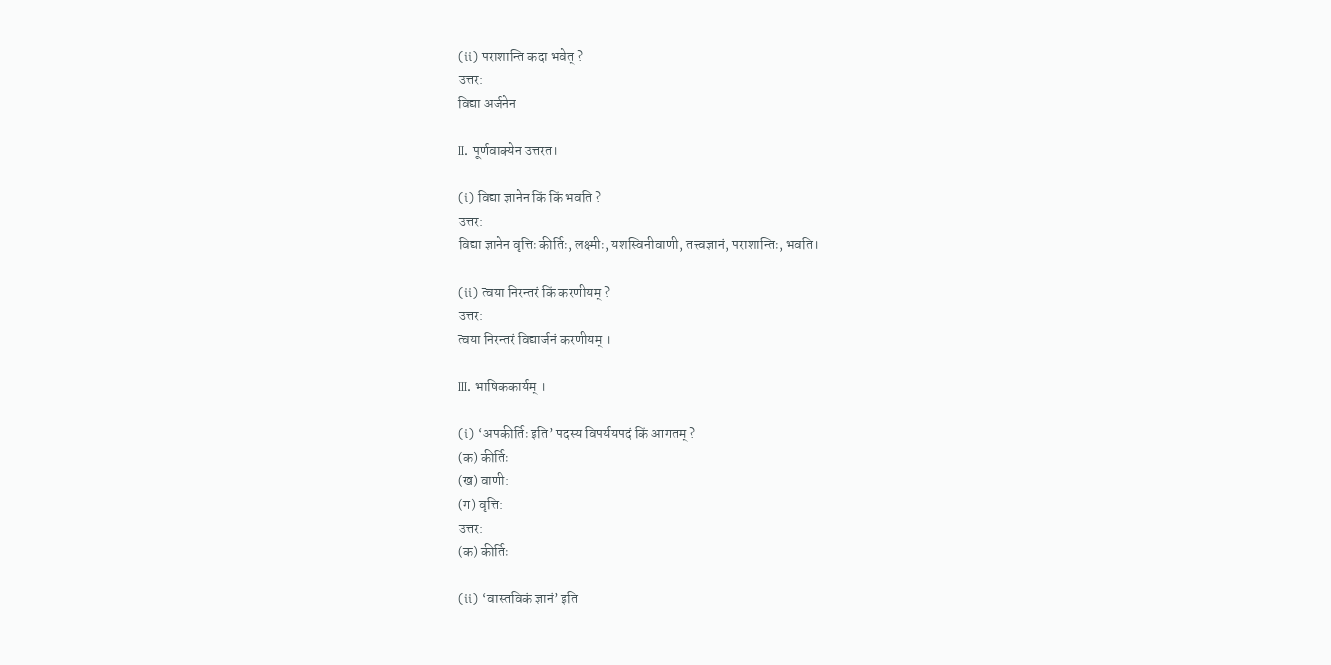(ii) पराशान्ति कदा भवेत् ?
उत्तर:
विद्या अर्जनेन

II. पूर्णवाक्येन उत्तरत।

(i) विद्या ज्ञानेन किं किं भवति ?
उत्तर:
विद्या ज्ञानेन वृत्तिः कीर्तिः, लक्ष्मीः, यशस्विनीवाणी, तत्त्वज्ञानं, पराशान्तिः, भवति।

(ii) त्वया निरन्तरं किं करणीयम् ?
उत्तर:
त्वया निरन्तरं विद्यार्जनं करणीयम् ।

III. भाषिककार्यम् ।

(i) ‘अपकीर्तिः इति’ पदस्य विपर्ययपदं किं आगतम् ?
(क) कीर्तिः
(ख) वाणी:
(ग) वृत्ति:
उत्तर:
(क) कीर्तिः

(ii) ‘वास्तविकं ज्ञानं’ इति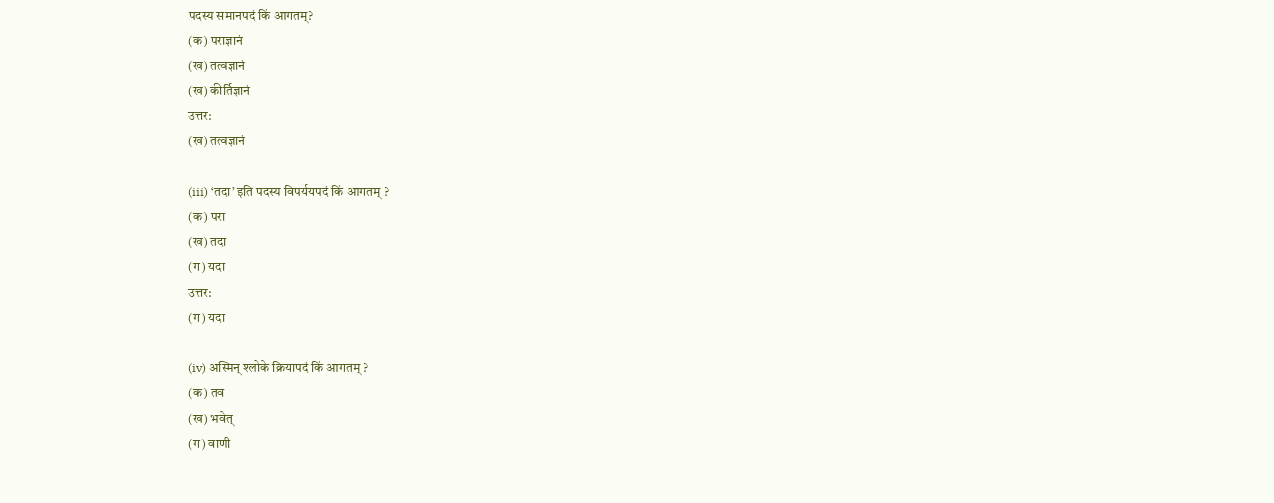पदस्य समानपदं किं आगतम्?
(क) पराज्ञानं
(ख) तत्वज्ञानं
(ख) कीर्तिज्ञानं
उत्तर:
(ख) तत्वज्ञानं

(iii) ‘तदा’ इति पदस्य विपर्ययपदं किं आगतम् ?
(क) परा
(ख) तदा
(ग) यदा
उत्तर:
(ग) यदा

(iv) अस्मिन् श्लोके क्रियापदं किं आगतम् ?
(क) तव
(ख) भवेत्
(ग) वाणी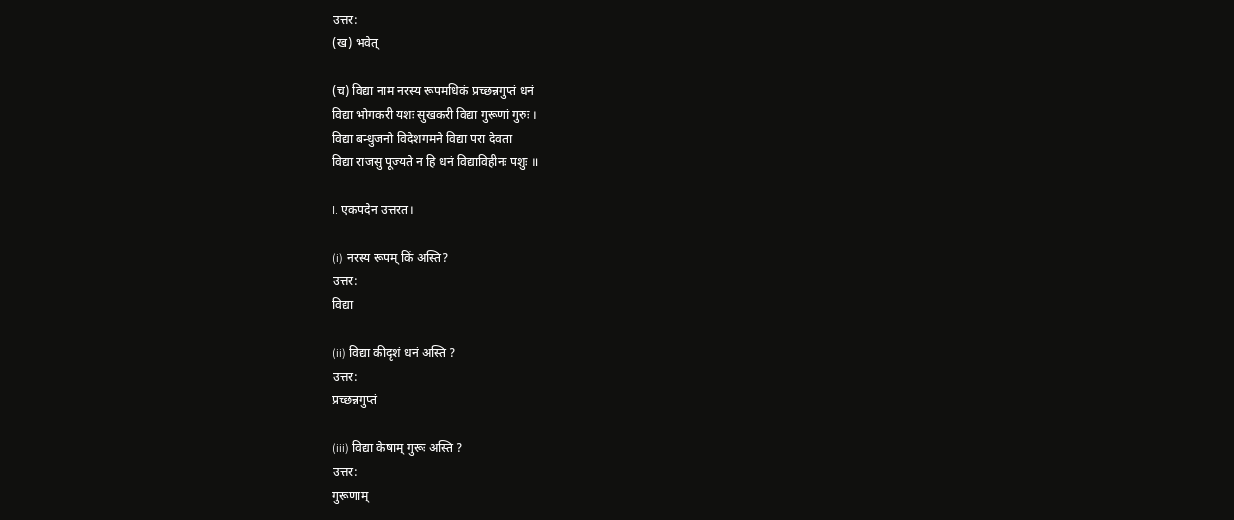उत्तर:
(ख) भवेत्

(च) विद्या नाम नरस्य रूपमधिकं प्रच्छन्नगुप्तं धनं
विद्या भोगकरी यशः सुखकरी विद्या गुरूणां गुरुः ।
विद्या बन्धुजनो विदेशगमने विद्या परा देवता
विद्या राजसु पूज्यते न हि धनं विद्याविहीनः पशुः ॥

I. एकपदेन उत्तरत।

(i) नरस्य रूपम् किं अस्ति?
उत्तर:
विद्या

(ii) विद्या कीदृशं धनं अस्ति ?
उत्तर:
प्रच्छन्नगुप्तं

(iii) विद्या केषाम् गुरूः अस्ति ?
उत्तर:
गुरूणाम्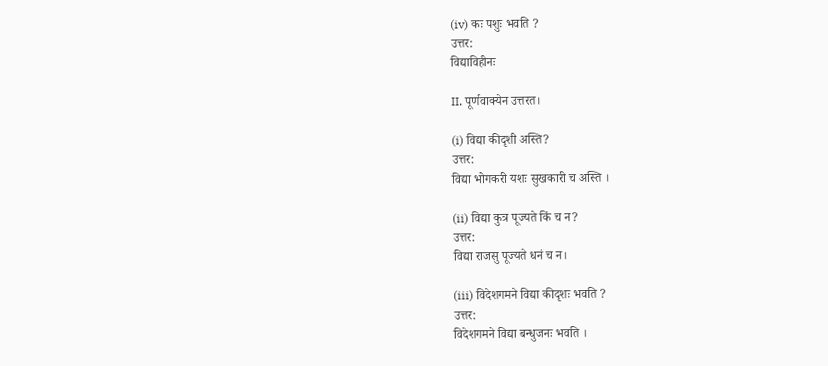(iv) कः पशुः भवति ?
उत्तर:
विद्याविहीनः

II. पूर्णवाक्येन उत्तरत।

(i) विद्या कीदृशी अस्ति?
उत्तर:
विद्या भोगकरी यशः सुखकारी च अस्ति ।

(ii) विद्या कुत्र पूज्यते किं च न?
उत्तर:
विद्या राजसु पूज्यते धनं च न।

(iii) विदेशगमने विद्या कीदृशः भवति ?
उत्तर:
विदेशगमने विद्या बन्धुजनः भवति ।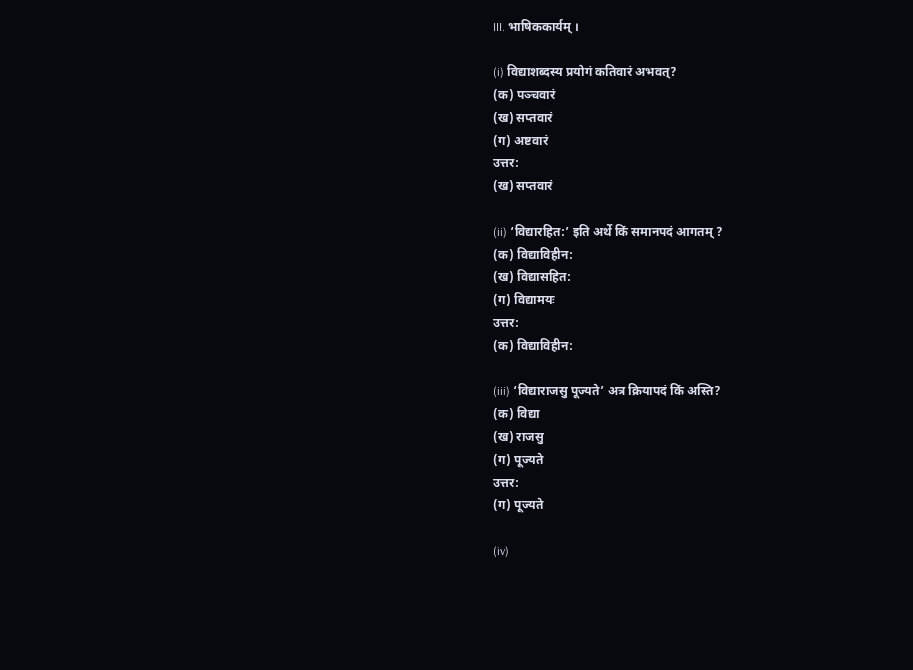III. भाषिककार्यम् ।

(i) विद्याशब्दस्य प्रयोगं कतिवारं अभवत्?
(क) पञ्चवारं
(ख) सप्तवारं
(ग) अष्टवारं
उत्तर:
(ख) सप्तवारं

(ii) ‘विद्यारहित:’ इति अर्थे किं समानपदं आगतम् ?
(क) विद्याविहीन:
(ख) विद्यासहित:
(ग) विद्यामयः
उत्तर:
(क) विद्याविहीन:

(iii) ‘विद्याराजसु पूज्यते’ अत्र क्रियापदं किं अस्ति?
(क) विद्या
(ख) राजसु
(ग) पूज्यते
उत्तर:
(ग) पूज्यते

(iv)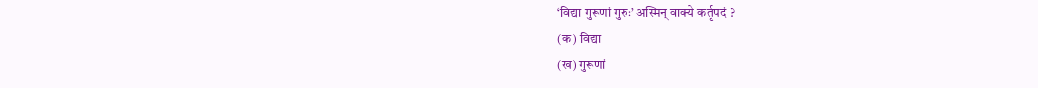‘विद्या गुरूणां गुरुः’ अस्मिन् वाक्ये कर्तृपदं ?
(क) विद्या
(ख) गुरूणां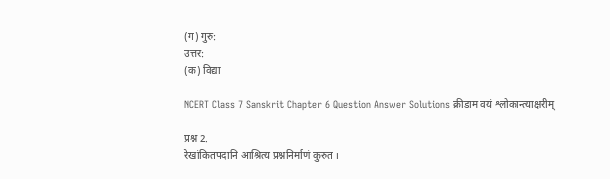(ग) गुरु:
उत्तर:
(क) विद्या

NCERT Class 7 Sanskrit Chapter 6 Question Answer Solutions क्रीडाम वयं श्लोकान्त्याक्षरीम्

प्रश्न 2.
रेखांकितपदानि आश्रित्य प्रश्ननिर्माणं कुरुत ।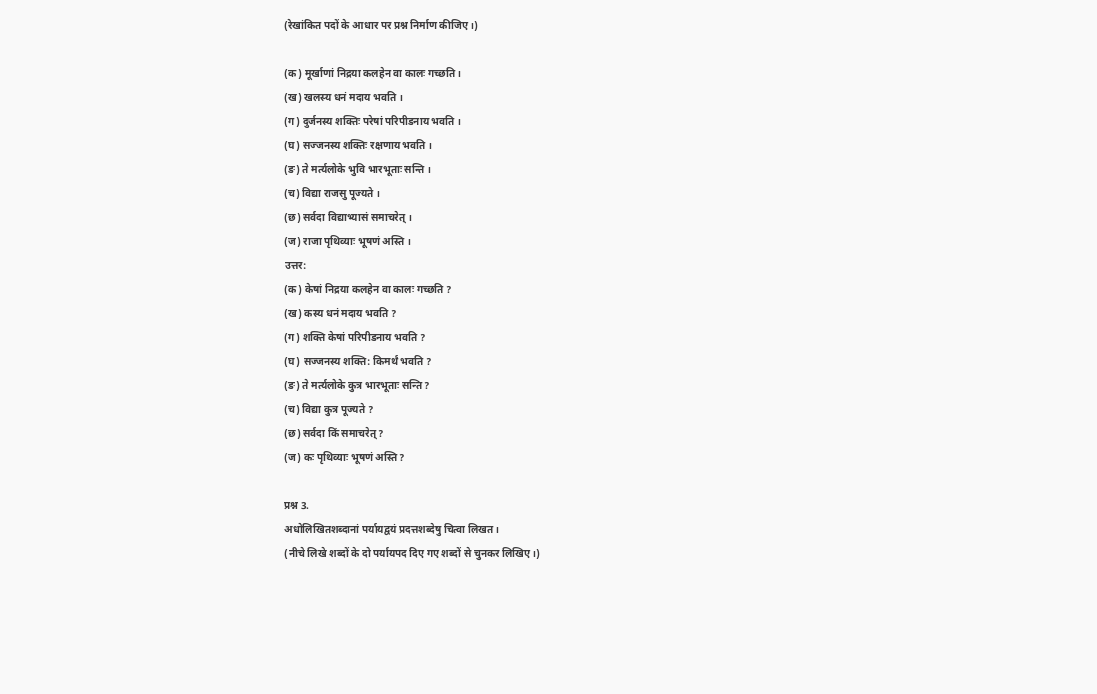(रेखांकित पदों के आधार पर प्रश्न निर्माण कीजिए ।)

(क) मूर्खाणां निद्रया कलहेन वा कालः गच्छति।
(ख) खलस्य धनं मदाय भवति ।
(ग) दुर्जनस्य शक्तिः परेषां परिपीडनाय भवति ।
(घ) सज्जनस्य शक्तिः रक्षणाय भवति ।
(ङ) ते मर्त्यलोके भुवि भारभूताः सन्ति ।
(च) विद्या राजसु पूज्यते ।
(छ) सर्वदा विद्याभ्यासं समाचरेत् ।
(ज) राजा पृथिव्याः भूषणं अस्ति ।
उत्तर:
(क) केषां निद्रया कलहेन वा कालः गच्छति ?
(ख) कस्य धनं मदाय भवति ?
(ग) शक्ति केषां परिपीडनाय भवति ?
(घ) सज्जनस्य शक्ति: किमर्थं भवति ?
(ङ) ते मर्त्यलोके कुत्र भारभूताः सन्ति ?
(च) विद्या कुत्र पूज्यते ?
(छ) सर्वदा किं समाचरेत् ?
(ज) कः पृथिव्याः भूषणं अस्ति?

प्रश्न 3.
अधोलिखितशब्दानां पर्यायद्वयं प्रदत्तशब्देषु चित्वा लिखत।
(नीचे लिखे शब्दों के दो पर्यायपद दिए गए शब्दों से चुनकर लिखिए।)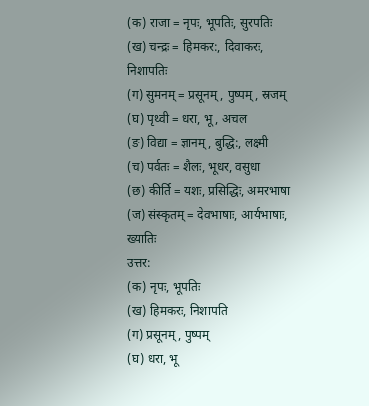(क) राजा = नृपः, भूपतिः, सुरपतिः
(ख) चन्द्रः = हिमकर:, दिवाकरः, निशापतिः
(ग) सुमनम् = प्रसूनम्, पुष्पम्, स्रजम्
(घ) पृथ्वी = धरा, भू, अचल
(ङ) विद्या = ज्ञानम्, बुद्धि:, लक्ष्मी
(च) पर्वतः = शैलः, भूधर, वसुधा
(छ) कीर्ति = यशः, प्रसिद्धिः, अमरभाषा
(ज) संस्कृतम् = देवभाषाः, आर्यभाषाः, ख्यातिः
उत्तर:
(क) नृपः, भूपतिः
(ख) हिमकरः, निशापति
(ग) प्रसूनम्, पुष्पम्
(घ) धरा, भू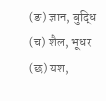(ङ) ज्ञान, बुद्धि
(च) शैल, भूधर
(छ) यश,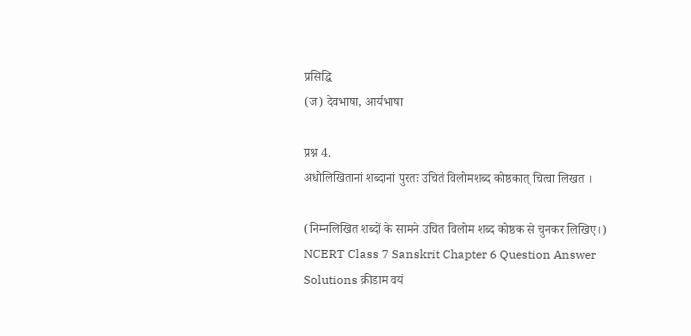प्रसिद्धि
(ज) देवभाषा, आर्यभाषा

प्रश्न 4.
अधोलिखितानां शब्दानां पुरतः उचितं विलोमशब्द कोष्ठकात् चित्वा लिखत ।

(निम्नलिखित शब्दों के सामने उचित विलोम शब्द कोष्ठक से चुनकर लिखिए।)
NCERT Class 7 Sanskrit Chapter 6 Question Answer Solutions क्रीडाम वयं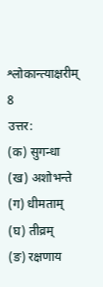श्लोकान्त्याक्षरीम् 8
उत्तर:
(क) सुगन्धा
(ख) अशोभन्ते
(ग) धीमताम्
(घ) तीव्रम्
(ङ) रक्षणाय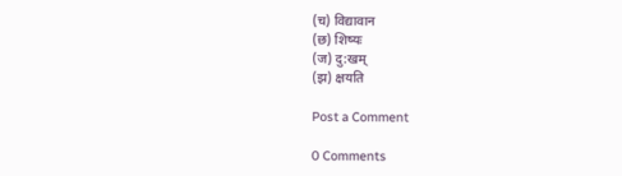(च) विद्यावान
(छ) शिष्यः
(ज) दु:खम्
(झ) क्षयति

Post a Comment

0 Comments